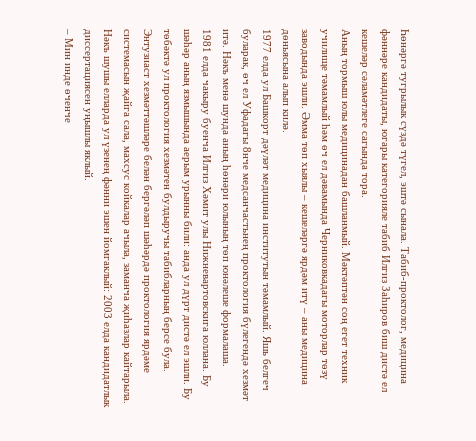Һөнәргә тугрылык сүздә түгел, эштә сынала. Табиб-проктолог, медицина фәннәре кандидаты, югары категорияле табиб Илгиз Заһиров биш дистә ел кешеләр сәламәтлеге сагында тора.
Аның тормыш юлы медицинадан башланмый. Мәктәптән соң егет техник училище тәмамлый һәм өч ел дәвамында Черниковкадагы моторлар төзү заводында эшли. Әмма төп хыялы – кешеләргә ярдәм итү – аны медицина дөньясына алып килә.
1977 елда ул Башкорт дәүләт медицина институтын тәмамлый. Яшь белгеч буларак, өч ел Уфадагы 8нче медсанчастьнең проктология бүлегендә хезмәт итә. Нәкъ менә шунда аның һөнәри юлының төп юнәлеше формалаша.
1981 елда чакыру буенча Илгиз Хәмит улы Нижневартовскига юллана. Бу шәһәр аның язмышында аерым урынны били: анда ул дүрт дистә ел эшли. Бу төбәктә ул проктология хезмәтен булдыручы табибларның берсе була. Энтузиаст хезмәттәшләре белән бергәләп шәһәрдә проктология ярдәме системасын җайга сала, махсус койкалар ачыла, заманча җиһазлар кайтарыла. Нәкъ шушы елларда ул үзенең фәнни эшен йомгаклый: 2003 елда кандидатлык диссертациясен уңышлы яклый.
– Мин инде өченче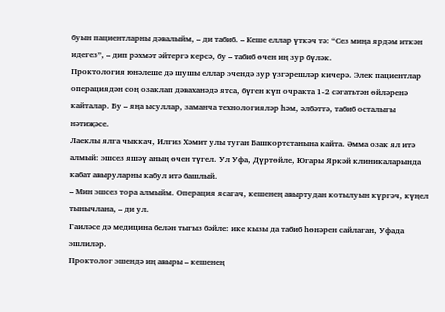буын пациентларны дәвалыйм, – ди табиб. – Кеше еллар үткәч тә: “Сез миңа ярдәм иткән идегез”, – дип рәхмәт әйтергә керсә, бу – табиб өчен иң зур бүләк.
Проктология юнәлеше дә шушы еллар эчендә зур үзгәрешләр кичерә. Элек пациентлар операциядән соң озаклап дәваханәдә ятса, бүген күп очракта 1-2 сәгатьтән өйләренә кайталар. Бу – яңа ысуллар, заманча технологияләр һәм, әлбәттә, табиб осталыгы нәтиҗәсе.
Лаеклы ялга чыккач, Илгиз Хәмит улы туган Башкортстанына кайта. Әмма озак ял итә алмый: эшсез яшәү аның өчен түгел. Ул Уфа, Дүртөйле, Югары Яркәй клиникаларында кабат авыруларны кабул итә башлый.
– Мин эшсез тора алмыйм. Операция ясагач, кешенең авыртудан котылуын күргәч, күңел тынычлана, – ди ул.
Гаиләсе дә медицина белән тыгыз бәйле: ике кызы да табиб һөнәрен сайлаган, Уфада эшлиләр.
Проктолог эшендә иң авыры – кешенең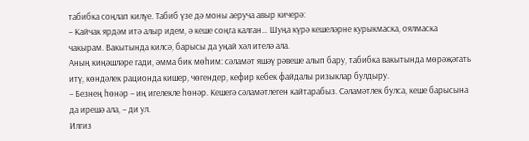табибка соңлап килүе. Табиб үзе дә моны аеруча авыр кичерә:
– Кайчак ярдәм итә алыр идем, ә кеше соңга калган… Шуңа күрә кешеләрне курыкмаска, оялмаска чакырам. Вакытында килсә, барысы да уңай хәл ителә ала.
Аның киңәшләре гади, әмма бик мөһим: сәламәт яшәү рәвеше алып бару, табибка вакытында мөрәҗәгать итү, көндәлек рационда кишер, чөгендер, кефир кебек файдалы ризыклар булдыру.
– Безнең һөнәр – иң игелекле һөнәр. Кешегә сәламәтлеген кайтарабыз. Сәламәтлек булса, кеше барысына да ирешә ала, – ди ул.
Илгиз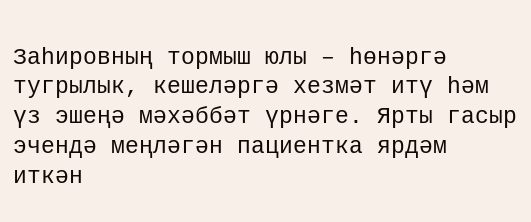Заһировның тормыш юлы – һөнәргә тугрылык, кешеләргә хезмәт итү һәм үз эшеңә мәхәббәт үрнәге. Ярты гасыр эчендә меңләгән пациентка ярдәм иткән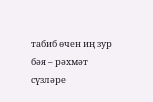табиб өчен иң зур бәя – рәхмәт сүзләре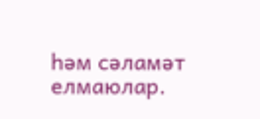һәм сәламәт елмаюлар.